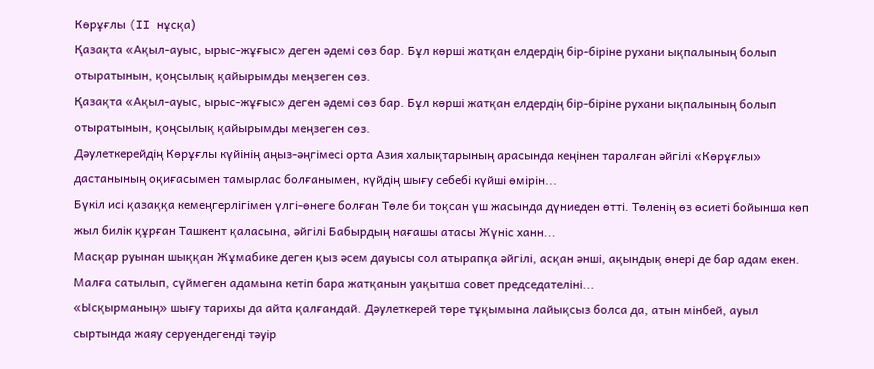Көрұғлы (II нұсқа)
Қазақта «Ақыл-ауыс, ырыс-жұғыс» деген әдемі сөз бар. Бұл көрші жатқан елдердің бір-біріне рухани ықпалының болып отыратынын, қоңсылық қайырымды меңзеген сөз.
Қазақта «Ақыл-ауыс, ырыс-жұғыс» деген әдемі сөз бар. Бұл көрші жатқан елдердің бір-біріне рухани ықпалының болып отыратынын, қоңсылық қайырымды меңзеген сөз.
Дәулеткерейдің Көрұғлы күйінің аңыз-әңгімесі орта Азия халықтарының арасында кеңінен таралған әйгілі «Көрұғлы» дастанының оқиғасымен тамырлас болғанымен, күйдің шығу себебі күйші өмірін...
Бүкіл исі қазаққа кемеңгерлігімен үлгі-өнеге болған Төле би тоқсан үш жасында дүниеден өтті. Төленің өз өсиеті бойынша көп жыл билік құрған Ташкент қаласына, әйгілі Бабырдың нағашы атасы Жүніс ханн...
Масқар руынан шыққан Жұмабике деген қыз әсем дауысы сол атырапқа әйгілі, асқан әнші, ақындық өнері де бар адам екен. Малға сатылып, сүймеген адамына кетіп бара жатқанын уақытша совет председателіні...
«Ысқырманың» шығу тарихы да айта қалғандай. Дәулеткерей төре тұқымына лайықсыз болса да, атын мінбей, ауыл сыртында жаяу серуендегенді тәуір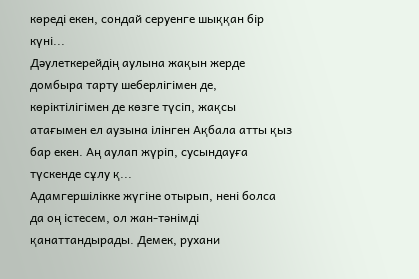көреді екен, сондай серуенге шыққан бір күні...
Дәулеткерейдің аулына жақын жерде домбыра тарту шеберлігімен де, көріктілігімен де көзге түсіп, жақсы атағымен ел аузына ілінген Ақбала атты қыз бар екен. Аң аулап жүріп, сусындауға түскенде сұлу қ...
Адамгершілікке жүгіне отырып, нені болса да оң істесем, ол жан-тәнімді қанаттандырады. Демек, рухани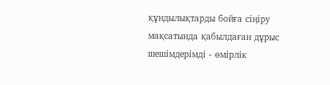құндылықтарды бойға сіңіру мақсатында қабылдаған дұрыс шешімдерімді - өмірлік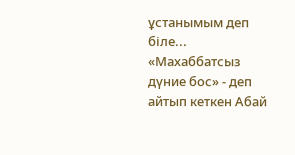ұстанымым деп біле...
«Махаббатсыз дүние бос» - деп айтып кеткен Абай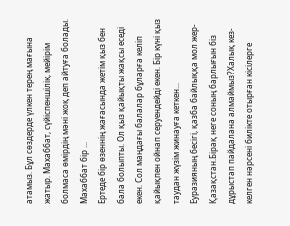атамыз. Бұл сөздерде үлкен терең мағына жатыр. Махаббат, сүйіспеншілік, мейірім болмаса өмірдің мәні жоқ деп айтуға болады. Махаббат бір ...
Ертеде бір өзеннің жағасында жетім қыз бен бала болыпты. Ол қыз қайықты жақсы еседі екен. Сол маңдағы балалар бұларға келіп қайықпен ойнап серуендейді екен. Бір күні қыз таудан жүзім жинауға кеткен...
Еуразияның бесігі, қазба байлыққа мол жер-Қазақстан.Бірақ неге соның барлығын біз дұрыстап пайдалана алмаймыз?Халық кез-келген нәрсені билікте отырған кісілерге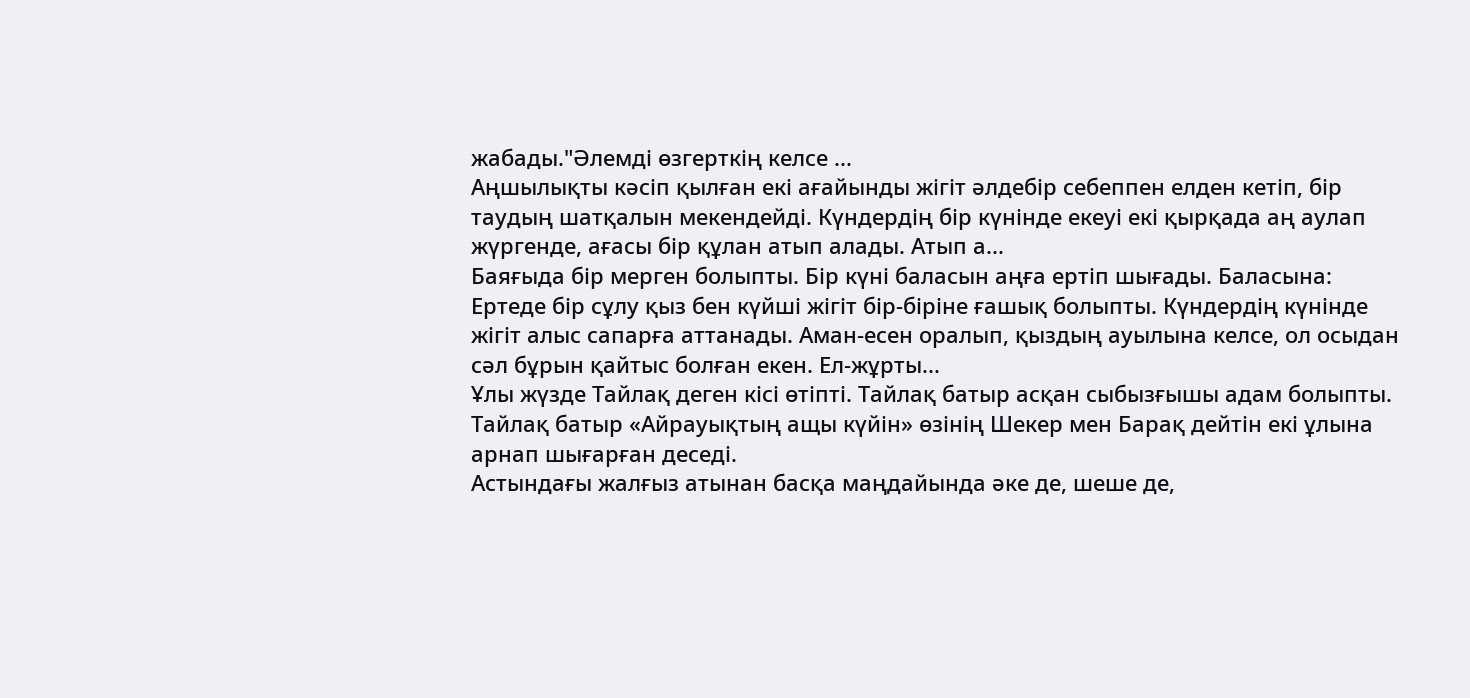жабады."Әлемді өзгерткің келсе ...
Аңшылықты кәсіп қылған екі ағайынды жігіт әлдебір себеппен елден кетіп, бір таудың шатқалын мекендейді. Күндердің бір күнінде екеуі екі қырқада аң аулап жүргенде, ағасы бір құлан атып алады. Атып а...
Баяғыда бір мерген болыпты. Бір күні баласын аңға ертіп шығады. Баласына:
Ертеде бір сұлу қыз бен күйші жігіт бір-біріне ғашық болыпты. Күндердің күнінде жігіт алыс сапарға аттанады. Аман-есен оралып, қыздың ауылына келсе, ол осыдан сәл бұрын қайтыс болған екен. Ел-жұрты...
Ұлы жүзде Тайлақ деген кісі өтіпті. Тайлақ батыр асқан сыбызғышы адам болыпты. Тайлақ батыр «Айрауықтың ащы күйін» өзінің Шекер мен Барақ дейтін екі ұлына арнап шығарған деседі.
Астындағы жалғыз атынан басқа маңдайында әке де, шеше де,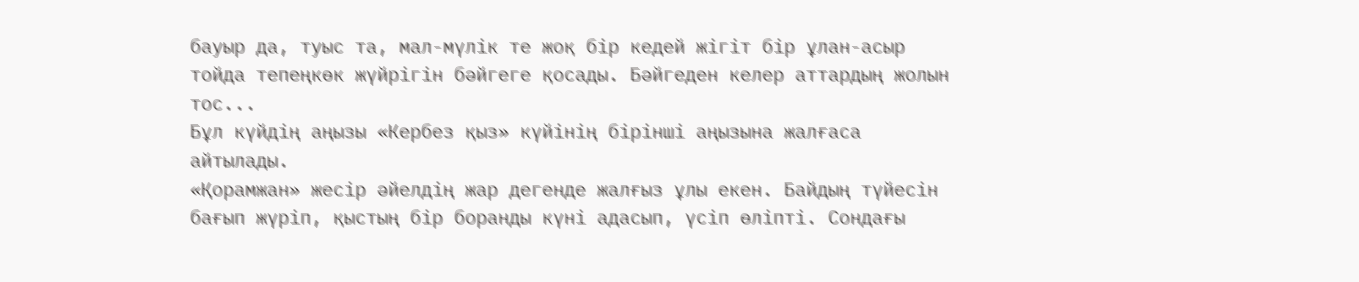бауыр да, туыс та, мал-мүлік те жоқ бір кедей жігіт бір ұлан-асыр тойда тепеңкөк жүйрігін бәйгеге қосады. Бәйгеден келер аттардың жолын тос...
Бұл күйдің аңызы «Кербез қыз» күйінің бірінші аңызына жалғаса айтылады.
«Қорамжан» жесір әйелдің жар дегенде жалғыз ұлы екен. Байдың түйесін бағып жүріп, қыстың бір боранды күні адасып, үсіп өліпті. Сондағы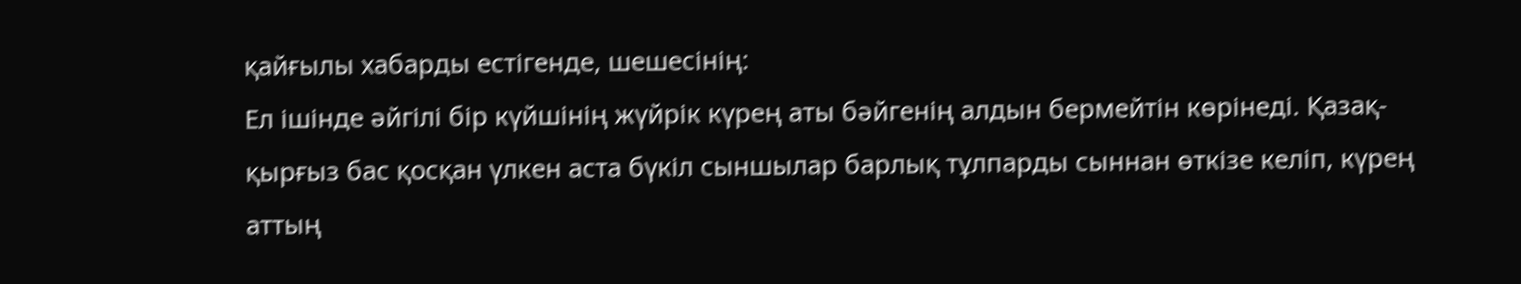қайғылы хабарды естігенде, шешесінің:
Ел ішінде әйгілі бір күйшінің жүйрік күрең аты бәйгенің алдын бермейтін көрінеді. Қазақ-қырғыз бас қосқан үлкен аста бүкіл сыншылар барлық тұлпарды сыннан өткізе келіп, күрең аттың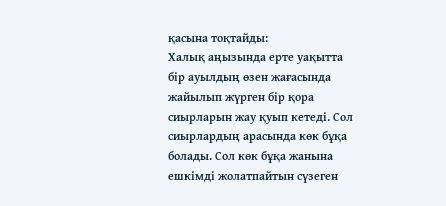қасына тоқтайды:
Халық аңызында ерте уақытта бір ауылдың өзен жағасында жайылып жүрген бір қора сиырларын жау қуып кетеді. Сол сиырлардың арасында көк бұқа болады. Сол көк бұқа жанына ешкімді жолатпайтын сүзеген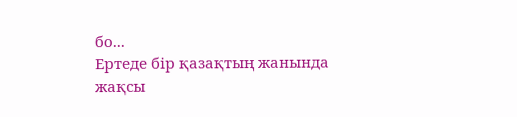бо...
Ертеде бір қазақтың жанында жақсы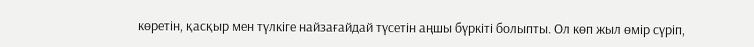көретін, қасқыр мен түлкіге найзағайдай түсетін аңшы бүркіті болыпты. Ол көп жыл өмір сүріп,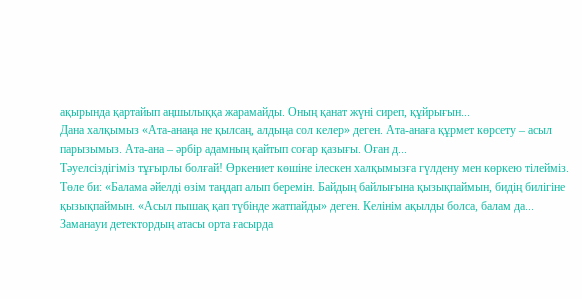ақырында қартайып аңшылыққа жарамайды. Оның қанат жүні сиреп, құйрығын...
Дана халқымыз «Ата-анаңа не қылсаң, алдыңа сол келер» деген. Ата-анаға құрмет көрсету – асыл парызымыз. Ата-ана – әрбір адамның қайтып соғар қазығы. Оған д...
Тәуелсіздігіміз тұғырлы болғай! Өркениет көшіне ілескен халқымызға гүлдену мен көркею тілейміз.
Төле би: «Балама әйелді өзім таңдап алып беремін. Байдың байлығына қызықпаймын, бидің билігіне қызықпаймын. «Асыл пышақ қап түбінде жатпайды» деген. Келінім ақылды болса, балам да...
Заманауи детектордың атасы орта ғасырда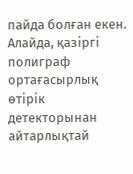пайда болған екен. Алайда, қазіргі полиграф ортағасырлық өтірік детекторынан айтарлықтай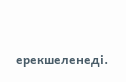ерекшеленеді.